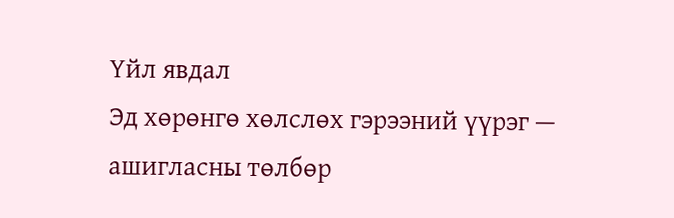Үйл явдал
Эд хөрөнгө хөлслөх гэрээний үүрэг — ашигласны төлбөр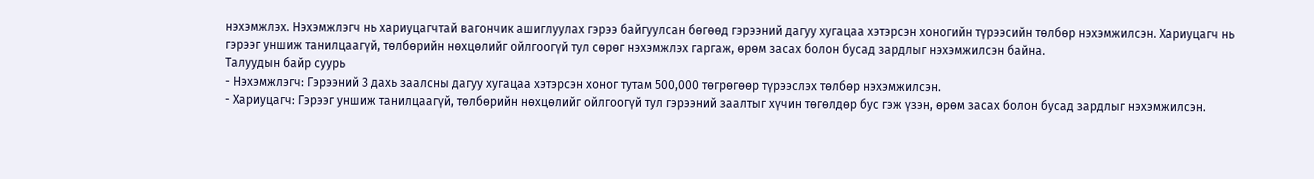нэхэмжлэх. Нэхэмжлэгч нь хариуцагчтай вагончик ашиглуулах гэрээ байгуулсан бөгөөд гэрээний дагуу хугацаа хэтэрсэн хоногийн түрээсийн төлбөр нэхэмжилсэн. Хариуцагч нь гэрээг уншиж танилцаагүй, төлбөрийн нөхцөлийг ойлгоогүй тул сөрөг нэхэмжлэх гаргаж, өрөм засах болон бусад зардлыг нэхэмжилсэн байна.
Талуудын байр суурь
- Нэхэмжлэгч: Гэрээний 3 дахь заалсны дагуу хугацаа хэтэрсэн хоног тутам 500,000 төгрөгөөр түрээслэх төлбөр нэхэмжилсэн.
- Хариуцагч: Гэрээг уншиж танилцаагүй, төлбөрийн нөхцөлийг ойлгоогүй тул гэрээний заалтыг хүчин төгөлдөр бус гэж үзэн, өрөм засах болон бусад зардлыг нэхэмжилсэн.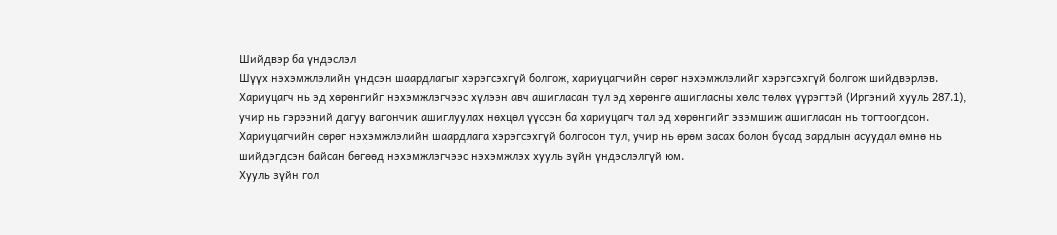Шийдвэр ба үндэслэл
Шүүх нэхэмжлэлийн үндсэн шаардлагыг хэрэгсэхгүй болгож, хариуцагчийн сөрөг нэхэмжлэлийг хэрэгсэхгүй болгож шийдвэрлэв. Хариуцагч нь эд хөрөнгийг нэхэмжлэгчээс хүлээн авч ашигласан тул эд хөрөнгө ашигласны хөлс төлөх үүрэгтэй (Иргэний хууль 287.1), учир нь гэрээний дагуу вагончик ашиглуулах нөхцөл үүссэн ба хариуцагч тал эд хөрөнгийг эзэмшиж ашигласан нь тогтоогдсон. Хариуцагчийн сөрөг нэхэмжлэлийн шаардлага хэрэгсэхгүй болгосон тул, учир нь өрөм засах болон бусад зардлын асуудал өмнө нь шийдэгдсэн байсан бөгөөд нэхэмжлэгчээс нэхэмжлэх хууль зүйн үндэслэлгүй юм.
Хууль зүйн гол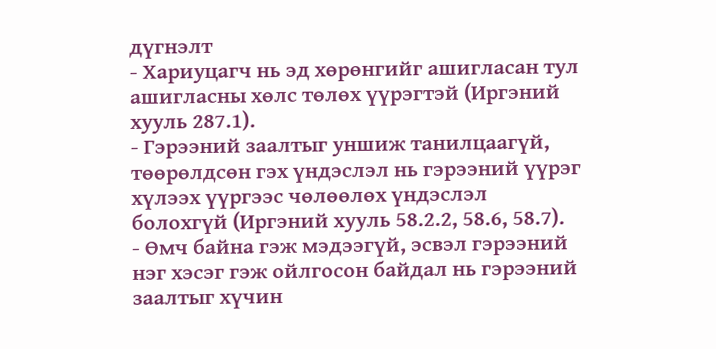дүгнэлт
- Хариуцагч нь эд хөрөнгийг ашигласан тул ашигласны хөлс төлөх үүрэгтэй (Иргэний хууль 287.1).
- Гэрээний заалтыг уншиж танилцаагүй, төөрөлдсөн гэх үндэслэл нь гэрээний үүрэг хүлээх үүргээс чөлөөлөх үндэслэл болохгүй (Иргэний хууль 58.2.2, 58.6, 58.7).
- Өмч байна гэж мэдээгүй, эсвэл гэрээний нэг хэсэг гэж ойлгосон байдал нь гэрээний заалтыг хүчин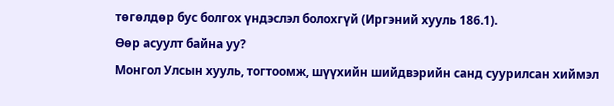төгөлдөр бус болгох үндэслэл болохгүй (Иргэний хууль 186.1).
Өөр асуулт байна уу?
Монгол Улсын хууль, тогтоомж, шүүхийн шийдвэрийн санд суурилсан хиймэл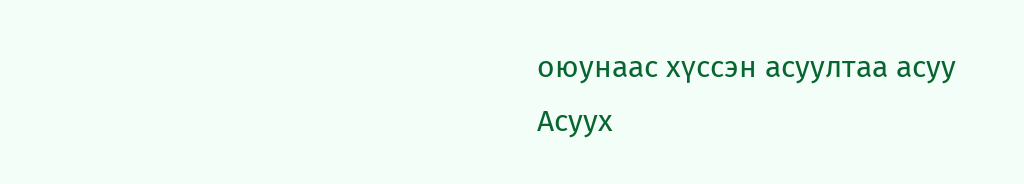оюунаас хүссэн асуултаа асуу
Асуух